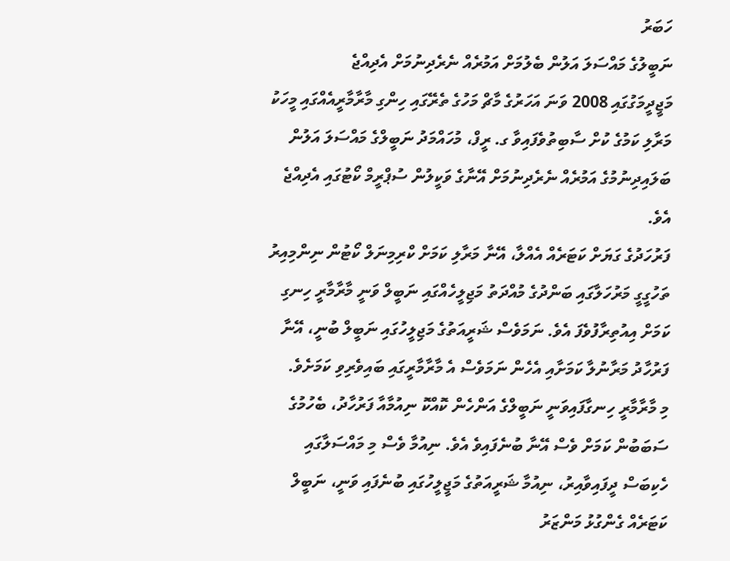ހަބަރު
ނަބީލުގެ މައްސަލަ އަލުން ބެލުމަށް އަމުރެއް ނެރެދިނުމަށް އެދިއްޖެ
މަޖީދީމަގުގައި 2008 ވަނަ އަހަރުގެ މާޗް މަހުގެ ތެރޭގައި ހިންގި މާރާމާރީއެއްގައި މީހަކު މަރާލި ކަމުގެ ކުށް ސާބިތުވެފައިވާ ގ. ރީފް، މުހައްމަދު ނަބީލްގެ މައްސަލަ އަލުން ބަލައިދިނުމުގެ އަމުރެއް ނެރެދިނުމަށް އޭނާގެ ވަކީލުން ސުޕްރީމް ކޯޓުގައި އެދިއްޖެ އެވެ.
ފަރުހަދުގެ ގަޔަށް ކަޓަރެއް އެއްލާ، އޭނާ މަރާލި ކަމަށް ކްރިމިނަލް ކޯޓުން ނިންމިއިރު ތަހުގީގީ މަރުހަލާގައި ބަންދުގެ މުއްދަތު މަޖިލީހެއްގައި ނަބީލް ވަނީ މާރާމާރީ ހިނގި ކަމަށް އިއުތިރާފުވެފަ އެވެ. ނަމަވެސް ޝަރީއަތުގެ މަޖިލީހުގައި ނަބީލް ބުނީ، އޭނާ ފަރުހާދު މަރާނުލާ ކަމަށާއި އެހެން ނަމަވެސް އެ މާރާމާރީގައި ބައިވެރިވި ކަމަށެވެ.
މި މާރާމާރީ ހިނގާފައިވަނީ ނަބީލްގެ އަންހެން ކޮއްކޮ ނިއުމާއާ ފަރުހާދު، ބެހުމުގެ ސަބަބުން ކަމަށް ވެސް އޭނާ ބުނެފައިވެ އެވެ. ނިއުމާ ވެސް މި މައްސަލާގައި ހެކިބަސް ދީފައިވާއިރު، ނިއުމާ ޝަރީއަތުގެ މަޖީލީހުގައި ބުނެފައި ވަނީ، ނަބީލް ކަޓަރެއް ގެންގުޅު މަންޒަރު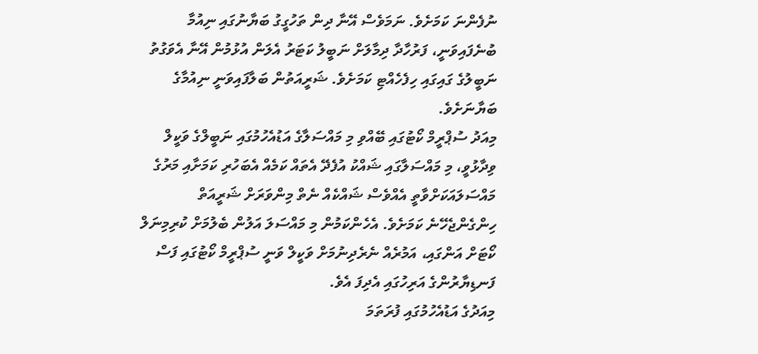ނުފެންނަ ކަމަށެވެ. ނަމަވެސް އޭނާ ދިން ތަހުގީގު ބަޔާނުގައި ނިއުމާ ބުނެފައިވަނީ، ފަރުހާދާ ދިމާލަށް ނަބީލު ކަޓަރު އެލަން އުޅުމުން އޭނާ އެވަގުތު ނަބީލުގެ ގައިގައި ހިފެހެއްޓި ކަމަށެވެ. ޝަރީއަތުން ބަލާފައިވަނީ ނިއުމާގެ ބަޔާނަށެވެ.
މިއަދު ސުޕްރީމް ކޯޓުގައި ބޭއްވި މި މައްސަލާގެ އަޑުއެހުމުގައި ނަބީލްގެ ވަކީލް ވިދާޅުވީ، މި މައްސަލާގައި ޝައްކު އުފެދޭ އެތައް ކަމެއް އެބަހުރި ކަމަށާއި މަރުގެ މައްސަލައަކަށްވާތީ އެއްވެސް ޝައްކެއް ނެތް މިންވަރަށް ޝަރީއަތް ހިންގެންޖެހޭނެ ކަމަށެވެ. އެހެންކަމުން މި މައްސަލަ އަލުން ބެލުމަށް ކުރިމިނަލް ކޯޓަށް އަންގައި، އަމުރެއް ނެރެދިނުމަށް ވަކީލް ވަނީ ސުޕްރީމް ކޯޓުގައި ފަސް ފަނޑިޔާރުންގެ އަރިހުގައި އެދިފަ އެވެ.
މިއަދުގެ އަޑުއެހުމުގައި ފުރަތަމަ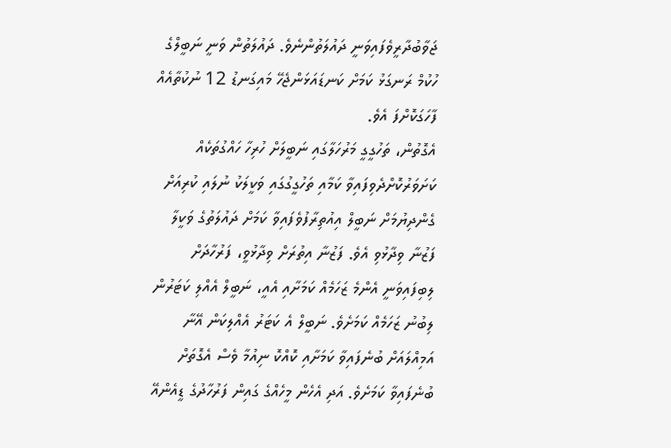ޖަވާބުދާރީވެފައިވަނީ ދައުލަތުންނެވެ. ދައުލަތުން ވަނީ ނަބީލްގެ ހުކުމް ރަނގަޅު ކަމަށް ކަނޑައަޅަންޖެހޭ މައިގަނޑު 12 ނުކުތާއެއް ފާހަގަކޮށްފަ އެވެ.
އެގޮތުން، ތަހުގީގީ މަރުހަލާގައި ނަބީލަށް ހުރިހާ ހައްގުތަކެއް ކަށަވަރުކޮށްދެވިފައިވާ ކަމާއި ތަހުގީގުގައި ވަކީލަކު ނުލައި ކުރިއަށް ގެންދިޔުމަށް ނަބީލް އިއުތިރާފުވެފައިވާ ކަމަށް ދައުލަތުގެ ވަކީލާ ފަޒުނާ ވިދާޅުވި އެވެ. ފަޒުނާ އިތުރަށް ވިދާޅުވީ، ފަރުހާދަށް ލިބިފައިވަނީ އެންމެ ޒަހަމެއް ކަމަށާއި އެއީ، ނަބީލް އެއްލި ކަޓަރުން ލިބުނު ޒަހަމެއް ކަމަށެވެ. ނަބީލް އެ ކަޓަރު އެއްލިކަން އޭނާ އަމިއްލައަށް ބުނެފައިވާ ކަމަށާއި ކޮއްކޮ ނިއުމާ ވެސް އެގޮތަށް ބުނެފައިވާ ކަމަށެވެ. އަދި އެހެން މީހެއްގެ ގައިން ފަރުހާދުގެ ޑީއެންއޭ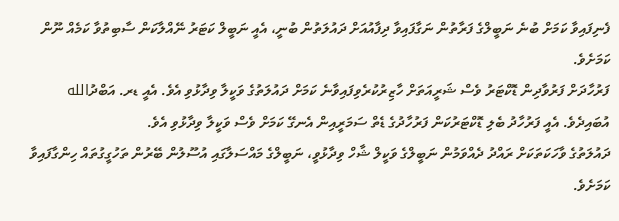ފެނިފައިވާ ކަމަށް ބުނެ ނަބީލްގެ ފަރާތުން ނަގާފައިވާ ދިފާއުއަށް ދައުލަތުން ބުނީ، އެއީ ނަބީލް ކަޓަރު ނޭއްލާކަން ސާބިތުވާ ކަމެއް ނޫން ކަމަށެވެ.
ފަރުހާދަށް ފަރުވާދިން ޑޮކްޓަރު ވެސް ޝަރީއަތަށް ހާޒިރުކުރެވިފައިވާނެ ކަމަށް ދައުލަތުގެ ވަކީލާ ވިދާޅުވި އެވެ. އެއީ ޑރ. އަބްދުالله އުބައިދެވެ. އެއީ ފަރުހާދު ބެލި ޑޮކްޓަރުކަން ފަރުހާދުގެ ޑެތް ސަމަރީއިން އެނގޭ ކަމަށް ވެސް ވަކީލާ ވިދާޅުވި އެވެ.
ދައުލަތުގެ ވާހަކަތަކަށް ރައްދު ދެއްވަމުން ނަބީލްގެ ވަކީލް ޝާހް ވިދާޅުވީ، ނަބީލްގެ މައްސަލާގައި އުސޫލުން ބޭރުން ތަހުގީގުތައް ހިންގާފައިވާ ކަމަށެވެ.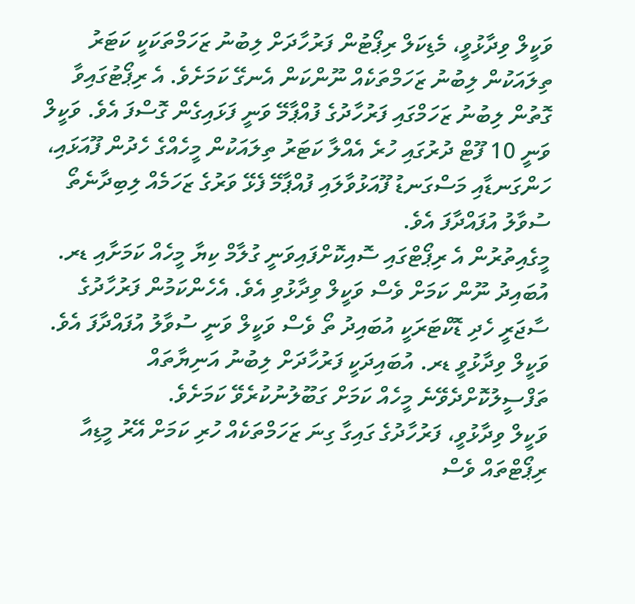ވަކީލް ވިދާޅުވީ، މެޑިކަލް ރިޕޯޓުން ފަރުހާދަށް ލިބުނު ޒަހަމްތަކަކީ ކަޓަރު ތިލައަކުން ލިބުނު ޒަހަމްތަކެއް ނޫންކަން އެނގޭ ކަމަށެވެ. އެ ރިޕޯޓުގައިވާ ގޮތުން ލިބުނު ޒަހަމްގައި ފަރުހާދުގެ ފުއްޕާމޭ ވަނީ ފަޅައިގެން ގޮސްފަ އެވެ. ވަކީލް ވަނީ 10 ފޫޓް ދުރުގައި ހުރެ އެއްލާ ކަޓަރު ތިލައަކުން މީހެއްގެ ހެދުން ފޫއަޅައި، ހަންގަނޑާއި މަސްގަނޑު ފޫއަޅުވާލައި ފުއްޕާމޭ ފެޅޭ ވަރުގެ ޒަހަމެއް ލިބިދާނެތޯ ސުވާލު އުފައްދާފަ އެވެ.
މީގެއިތުރުން އެ ރިޕޯޓްގައި ސޮއިކޮށްފައިވަނީ ގުލާމް ކިޔާ މީހެއް ކަމަށާއި ޑރ. އުބައިދު ނޫން ކަމަށް ވެސް ވަކީލް ވިދާޅުވި އެވެ. އެހެންކަމުން ފަރުހާދުގެ ސާޖަރީ ހެދި ޑޮކްޓަރަކީ އުބައިދު ތޯ ވެސް ވަކީލް ވަނީ ސުވާލު އުފައްދާފަ އެވެ. ވަކީލް ވިދާޅުވީ ޑރ. އުބައިދަކީ ފަރުހާދަށް ލިބުނު އަނިޔާތައް ތަފްސީލުކޮށްދެވޭނެ މީހެއް ކަމަށް ގަބޫލުނުކުރެވޭ ކަމަށެވެ.
ވަކީލް ވިދާޅުވީ، ފަރުހާދުގެ ގައިގާ ގިނަ ޒަހަމްތަކެއް ހުރި ކަމަށް އޭރު މީޑިއާ ރިޕޯޓްތައް ވެސް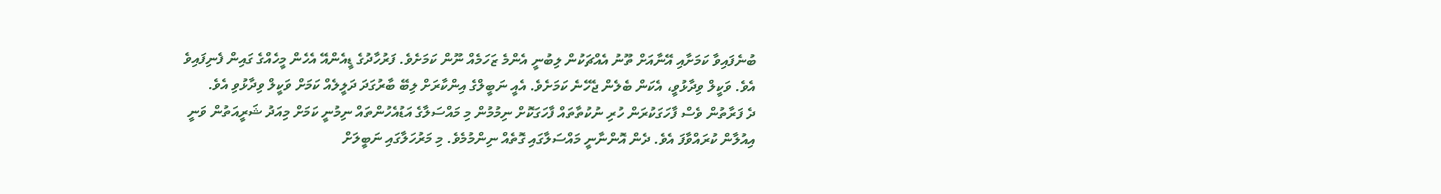ބުނެފައިވާ ކަމަށާއި އޭނާއަށް ތޫނު އެއްޗަކުން ލިބުނީ އެންމެ ޒަހަމެއް ނޫން ކަމަށެވެ. ފަރުހާދުގެ ޑީއެންއޭ އެހެން މީހެއްގެ ގައިން ފެނިފައިވެ އެވެ. ވަކީލް ވިދާޅުވީ، އެކަން ބެލެން ޖެހޭނެ ކަމަށެވެ. އެއީ ނަބީލްގެ އިންކާރަށް ލިބޭ ބާރުގަދަ ދަލީލެއް ކަމަށް ވަކީލް ވިދާޅުވި އެވެ.
ދެ ފަރާތުން ވެސް ފާހަގަކުރަން ހުރި ނުކުތާތައް ފާހަގަކޮށް ނިމުމުން މި މައްސަލާގެ އަޑުއެހުންތައް ނިމުނީ ކަމަށް މިއަދު ޝަރީއަތުން ވަނީ އިއުލާން ކުރައްވާފަ އެވެ. ދެން އޮންނާނީ މައްސަލާގައި ގޮތެއް ނިންމުމެވެ. މި މަރުހަލާގައި ނަބީލަށް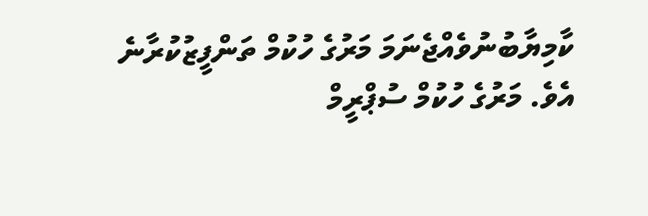ކާމިޔާބުނުވެއްޖެނަމަ މަރުގެ ހުކުމް ތަންފީޒުކުރާނެ އެވެ. މަރުގެ ހުކުމް ސުޕްރީމް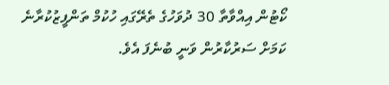ކޯޓުން އިއްވާތާ 30 ދުވަހުގެ ތެރޭގައި ހުކުމް ތަންފީޒުކުރާނެ ކަމަށް ސަރުކާރުން ވަނީ ބުނެފަ އެވެ.